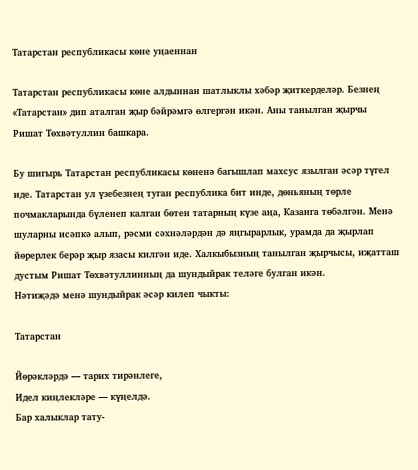Татарстан республикасы көне уңаеннан

Татарстан республикасы көне алдыннан шатлыклы хәбәр җиткерделәр. Безнең «Татарстан» дип аталган җыр бәйрәмгә өлгергән икән. Аны танылган җырчы Ришат Төхвәтуллин башкара.

Бу шигырь Татарстан республикасы көненә багышлап махсус язылган әсәр түгел иде. Татарстан ул үзебезнең туган республика бит инде, дөньяның төрле почмакларында бүленеп калган бөтен татарның күзе аңа, Казанга төбәлгән. Менә шуларны исәпкә алып, рәсми сәхнәләрдән дә яңгырарлык, урамда да җырлап йөрерлек берәр җыр язасы килгән иде. Халкыбызның танылган җырчысы, иҗатташ дустым Ришат Төхвәтуллинның да шундыйрак теләге булган икән.
Нәтиҗәдә менә шундыйрак әсәр килеп чыкты:

Татарстан

Йөрәкләрдә — тарих тирәнлеге,
Идел киңлекләре — күңелдә.
Бар халыклар тату-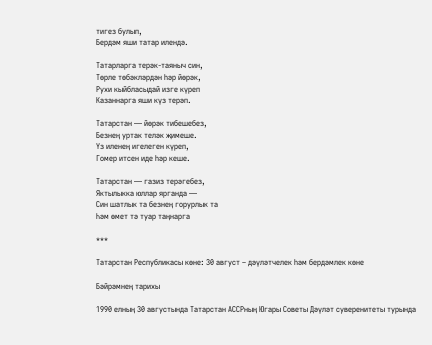тигез булып,
Бердәм яши татар илендә.

Татарларга терәк-таяныч син,
Төрле төбәкләрдән һәр йөрәк,
Рухи кыйбласыдай изге күреп
Казаннарга яши күз терәп.

Татарстан — йөрәк тибешебез,
Безнең уртак теләк җимеше.
Үз иленең игелеген күреп,
Гомер итсен иде һәр кеше.

Татарстан — газиз терәгебез,
Яктылыкка юллар ярганда —
Син шатлык та безнең горурлык та
Һәм өмет тә туар таңнарга

***

Татарстан Республикасы көне: 30 август – дәүләтчелек һәм бердәмлек көне

Бәйрәмнең тарихы

1990 елның 30 августында Татарстан АССРның Югары Советы Дәүләт суверенитеты турында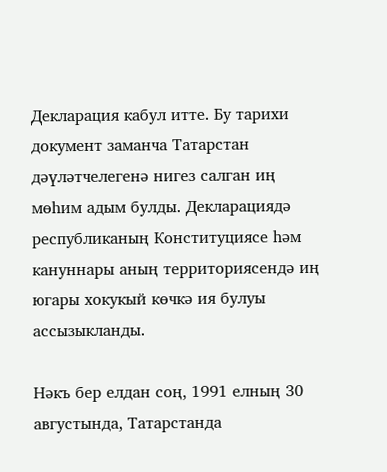Декларация кабул итте. Бу тарихи документ заманча Татарстан дәүләтчелегенә нигез салган иң мөһим адым булды. Декларациядә республиканың Конституциясе һәм кануннары аның территориясендә иң югары хокукый көчкә ия булуы ассызыкланды.

Нәкъ бер елдан соң, 1991 елның 30 августында, Татарстанда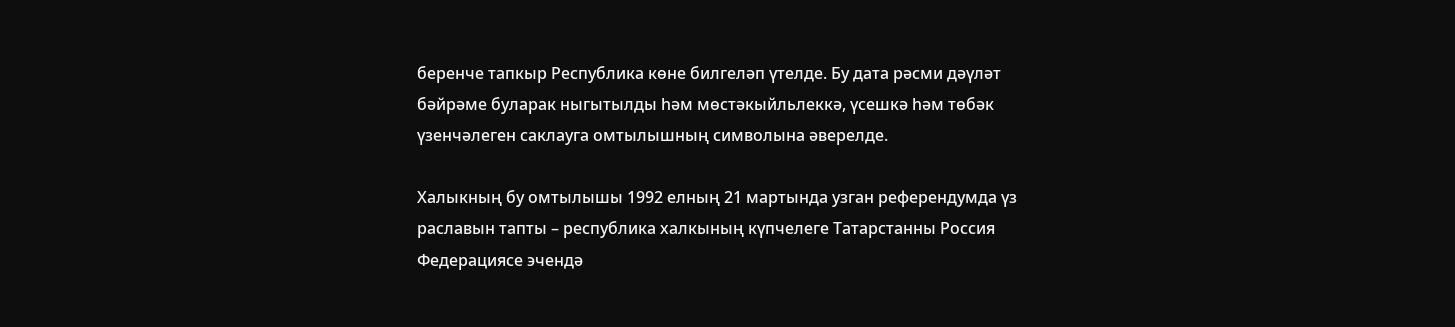беренче тапкыр Республика көне билгеләп үтелде. Бу дата рәсми дәүләт бәйрәме буларак ныгытылды һәм мөстәкыйльлеккә, үсешкә һәм төбәк үзенчәлеген саклауга омтылышның символына әверелде.

Халыкның бу омтылышы 1992 елның 21 мартында узган референдумда үз раславын тапты – республика халкының күпчелеге Татарстанны Россия Федерациясе эчендә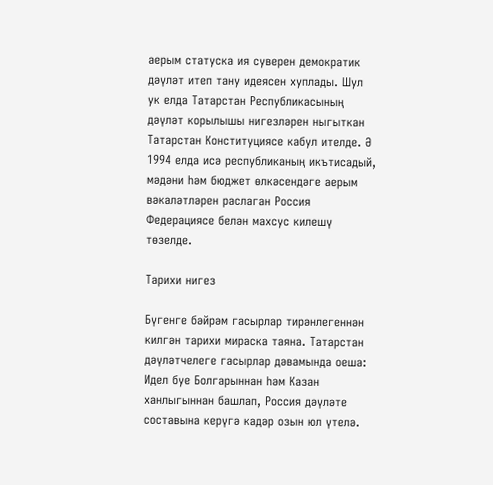аерым статуска ия суверен демократик дәүләт итеп тану идеясен хуплады. Шул ук елда Татарстан Республикасының дәүләт корылышы нигезләрен ныгыткан Татарстан Конституциясе кабул ителде. Ә 1994 елда исә республиканың икътисадый, мәдәни һәм бюджет өлкәсендәге аерым вәкаләтләрен раслаган Россия Федерациясе белән махсус килешү төзелде.

Тарихи нигез

Бүгенге бәйрәм гасырлар тирәнлегеннән килгән тарихи мираска таяна. Татарстан дәүләтчелеге гасырлар дәвамында оеша: Идел буе Болгарыннан һәм Казан ханлыгыннан башлап, Россия дәүләте составына керүгә кадәр озын юл үтелә.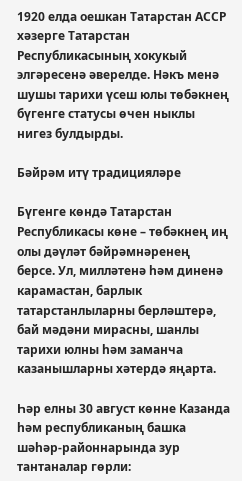1920 елда оешкан Татарстан АССР хәзерге Татарстан Республикасының хокукый элгәресенә әверелде. Нәкъ менә шушы тарихи үсеш юлы төбәкнең бүгенге статусы өчен ныклы нигез булдырды.

Бәйрәм итү традицияләре

Бүгенге көндә Татарстан Республикасы көне – төбәкнең иң олы дәүләт бәйрәмнәренең берсе. Ул, милләтенә һәм диненә карамастан, барлык татарстанлыларны берләштерә, бай мәдәни мирасны, шанлы тарихи юлны һәм заманча казанышларны хәтердә яңарта.

Һәр елны 30 август көнне Казанда һәм республиканың башка шәһәр-районнарында зур тантаналар гөрли: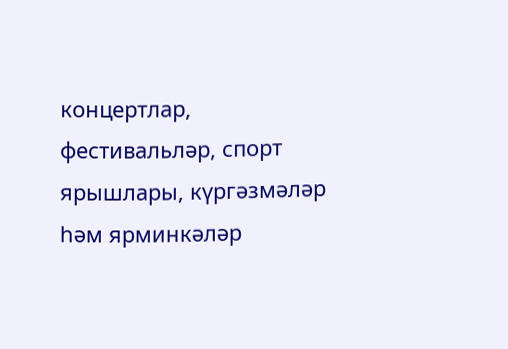концертлар, фестивальләр, спорт ярышлары, күргәзмәләр һәм ярминкәләр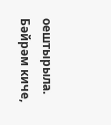оештырыла. Бәйрәм киче,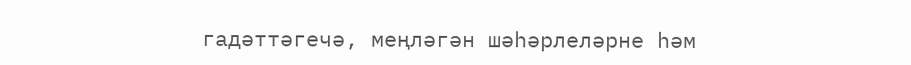гадәттәгечә, меңләгән шәһәрлеләрне һәм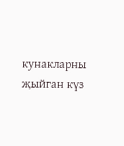кунакларны җыйган күз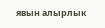явын алырлык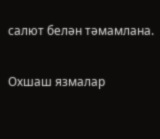салют белән тәмамлана.

Охшаш язмалар